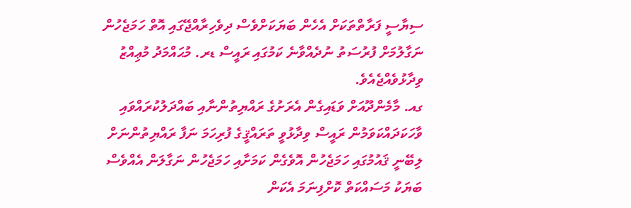ސިޔާސީ ފަރާތްތަކަށް އެހެން ބަޔަކަށްވެސް ދިވެހިރާއްޖޭގައި އޮތް ހަމަޖެހުން ނަގާލުމަށް ފުރުސަތު ނުދެއްވާނެ ކަމުގައި ރައީސް ޑރ. މުޙައްމަދު މުޢިއްޒު ވިދާޅުވެއްޖެއެވެ.
ގއ. މާމެންދޫއަށް ވަޑައިގެން އެރަށުގެ ރައްޔިތުންނާއި ބައްދަލުކުރައްވައި ވާހަކަދައްކަވަމުން ރައީސް ވިދާޅުވީ ތަރައްޤީގެ ފުރިހަމަ ނަފާ ރައްޔިތުންނަށް ލިބޭނީ ޤައުމުގައި ހަމަޖެހުން އޮވެގެން ކަމަށާއި ހަމަޖެހުން ނަގާލަން އެއްވެސް ބަޔަކު މަސައްކަތް ކޮށްފިނަމަ އެކަން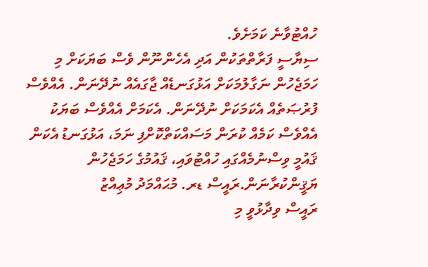ހުއްޓުވާނެ ކަމަށެވެ.
ސިޔާސީ ފަރާތްތަކުން އަދި އެހެންނޫން ވެސް ބަޔަކަށް މި ހަމަޖެހުން ނަގާލުމަކަށް އަޅުގަނޑެއް ޖާގައެއް ނުދޭނަން. އެއްވެސް ފުރުޞަތެއް އެކަމަކަށް ނުދޭނަން. އެކަމަށް އެއްވެސް ބަޔަކު އެއްވެސް ކަމެއް ކުރަން މަސައްކަތްކޮށްފި ނަމަ، އަޅުގަނޑު އެކަން ޤައުމީ ވިސްނުމެއްގައި ހުއްޓުވައި، ޤައުމުގެ ހަމަޖެހުން ޔަޤީންކުރާނަން.ރައީސް ޑރ. މުޙައްމަދު މުޢިއްޒު
ރައީސް ވިދާޅުވީ މި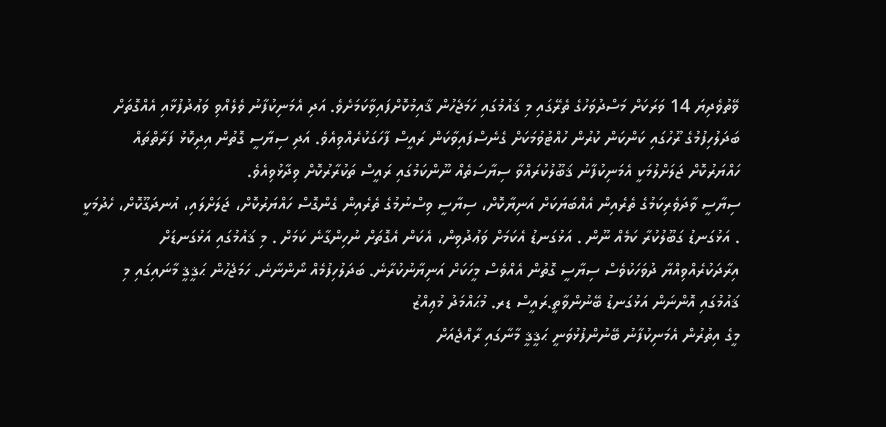ވޭތުވެދިޔަ 14 ވަރަކަށް މަސްދުވަހުގެ ތެރޭގައި މި ޤައުމުގައި ހަމަޖެހުން ޤާއިމުކޮށްފައިވާކަމަށެވެ. އަދި އެމަނިކުފާނު ވެލެއްވި ވަޢުދުފުޅާއި އެއްގޮތަށް ބަދަލުހިފުމުގެ ރޫހުގައި ކަންކަން ކުރުން ހުއްޓުވުމަކަށް ގެނެސްފައިވާކަން ރައީސް ފާހަގަކުރެއްވިއެވެ. އަދި ސިޔާސީ ގޮތުން އިދިކޮޅު ފަރާތްތައް ހައްޔަރުކޮށް ޖަލަށްލުމަކީ އެމަނިކުފާނު ޤަބޫލުކުރައްވާ ސިޔާސަތެއް ނޫންކަމުގައި ރައީސް ތަކުރާރުކޮށް ވިދާޅުވިއެވެ.
ސިޔާސީ ވާދަވެރިކަމުގެ ތެރެއިން އެއްބަޔަކަށް އަނިޔާކޮށް، ސިޔާސީ ވިސްނުމުގެ ތެރެއިން ގެންގޮސް ހައްޔަރުކޮށް، ޖަލަށްލައި، އުނދަގޫކޮށް، ހެދުމަކީ . އަޅުގަނޑު ގަބޫލުކުރާ ކަމެއް ނޫން . އަޅުގަނޑު އެކަމަށް ވަޢުދުވިން، އެކަން އެގޮތަށް ނުހިންގާނެ ކަމަށް . މި ޤައުމުގައި އަޅުގަނޑަށް އިރާދަކުރެއްވިއްޔާ ދުވަހަކުވެސް ސިޔާސީ ގޮތުން އެއްވެސް މީހަކަށް އަނިޔާނުކުރާނެ. ބަދަލުހިފުމެއް ނޯންނާނެ. ހަމަޖެހުން ޙަޤީޤީ މާނައިގައި މި ޤައުމުގައި އޮންނަން އަޅުގަނޑު ބޭނުންވާތީ.ރައީސް ޑރ. މުޙައްމަދު މުޢިއްޒު
މީގެ އިތުރުން އެމަނިކުފާނު ބޭނުންފުޅުވަނީ ޙަޤީޤީ މާނާގައި ރާއްޖެއަށް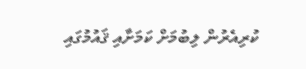ކުރިއެރުން ލިބުމަށް ކަމަށާއި ޤައުމުގައި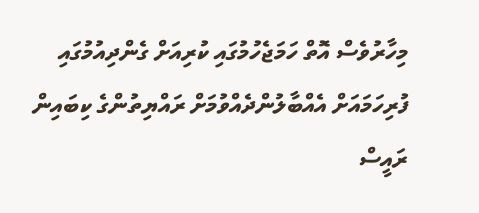މިހާރުވެސް އޮތް ހަމަޖެހުމުގައި ކުރިއަށް ގެންދިއުމުގައި ފުރިހަމައަށް އެއްބާލުންދެއްވުމަށް ރައްޔިތުންގެ ކިބައިން ރައީސް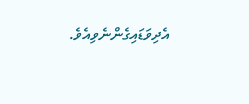އެދިވަޑައިގެންނެވިއެވެ.